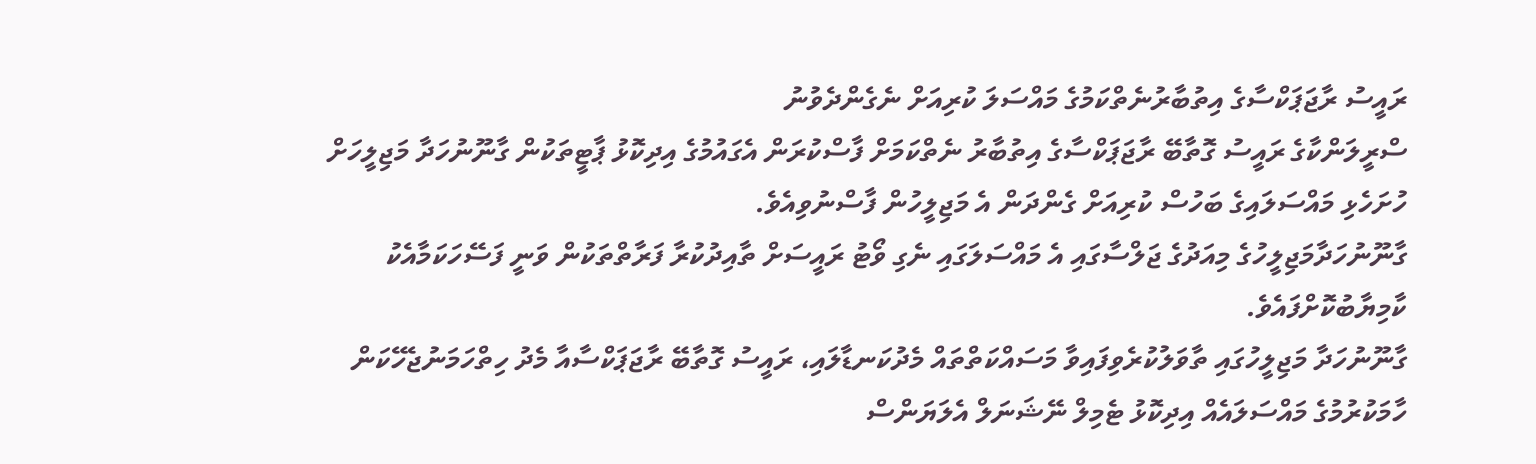ރައީސު ރާޖަޕަކްސާގެ އިތުބާރުނެތްކަމުގެ މައްސަލަ ކުރިއަށް ނެގެންދެވުނު
ސްރީލަންކާގެ ރައީސު ގޮތާބޭ ރާޖަޕަކްސާގެ އިތުބާރު ނެތްކަމަށް ފާސްކުރަން އެގައުމުގެ އިދިކޮޅު ޕާޓީތަކުން ގާނޫނުހަދާ މަޖިލީހަށް ހުށަހެޅި މައްސަލައިގެ ބަހުސް ކުރިއަށް ގެންދަން އެ މަޖިލީހުން ފާސްނުވިއެވެ.
ގާނޫނުހަދާމަޖިލީހުގެ މިއަދުގެ ޖަލްސާގައި އެ މައްސަލަގައި ނެގި ވޯޓު ރައީސަށް ތާއިދުކުރާ ފަރާތްތަކުން ވަނީ ފަސޭހަކަމާއެކު ކާމިޔާބުކޮށްފައެވެ.
ގާނޫނުހަދާ މަޖިލީހުގައި ތާވަލުކުރެވިފައިވާ މަސައްކަތްތައް މެދުކަނޑާލައި، ރައީސު ގޮތާބޭ ރާޖަޕަކްސާއާ މެދު ހިތްހަމަނުޖެހޭކަން ހާމަކުރުމުގެ މައްސަލައެއް އިދިކޮޅު ޓެމިލް ނޭޝަނަލް އެލަޔަންސް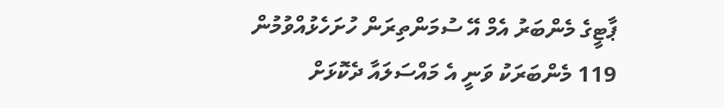ޕާޓީގެ މެންބަރު އެމް އޭ ސުމަންތިރަން ހުށަހެޅުއްވުމުން 119 މެންބަރަކު ވަނީ އެ މައްސަލައާ ދެކޮޅަށް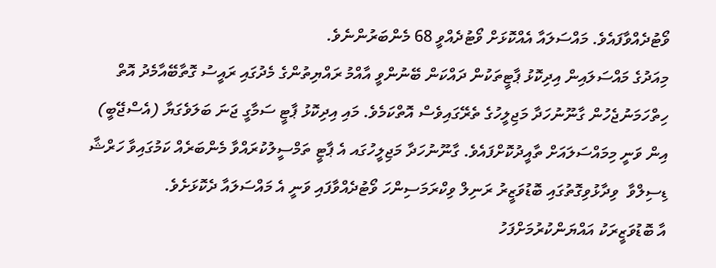ވޯޓުދެއްވާފައެވެ. މައްސަލައާ އެއްކޮޅަށް ވޯޓުދެއްވީ 68 މެންބަރުންނެވެ.
މިއަދުގެ މައްސަލައިން އިދިކޮޅު ޕާޓީތަކުން ދައްކަން ބޭނުންވީ އާއްމު ރައްޔިތުންގެ މެދުގައި ރައީސު ގޮތާބޭއާމެދު އޮތް ހިތްހަމަނުޖެހުން ގާނޫނުހަދާ މަޖިލީހުގެ ތެރޭގައިވެސް އޮތްކަމެވެ. މައި އިދިކޮޅު ޕާޓީ ސަމާގީ ޖަނަ ބަލަވެގަޔާ (އެސްޖޭބީ) އިން ވަނީ މިމައްސަލައަށް ތާއީދުކޮށްފައެވެ. ގާނޫނުހަދާ މަޖިލީހުގައ އެ ޕާޓީ ތަމްސީލުކުރައްވާ މެންބަރެއް ކަމުގައިވާ ހަރްޝާ ޑިސިލްވާ  ވިދާޅުވިގޮތުގައި ބޮޑުވަޒީރު ރަނިލް ވިކްރަމަސިންހަ ވޯޓުދެއްވާފައި ވަނީ އެ މައްސަލައާ ދެކޮޅަށެވެ.
އާ ބޮޑުވަޒީރަކު އައްޔަންކުރުމަށްފަހު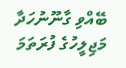ބޭއްވި ގާނޫނުހަދާ މަޖިލީހުގެ ފުރަތަމަ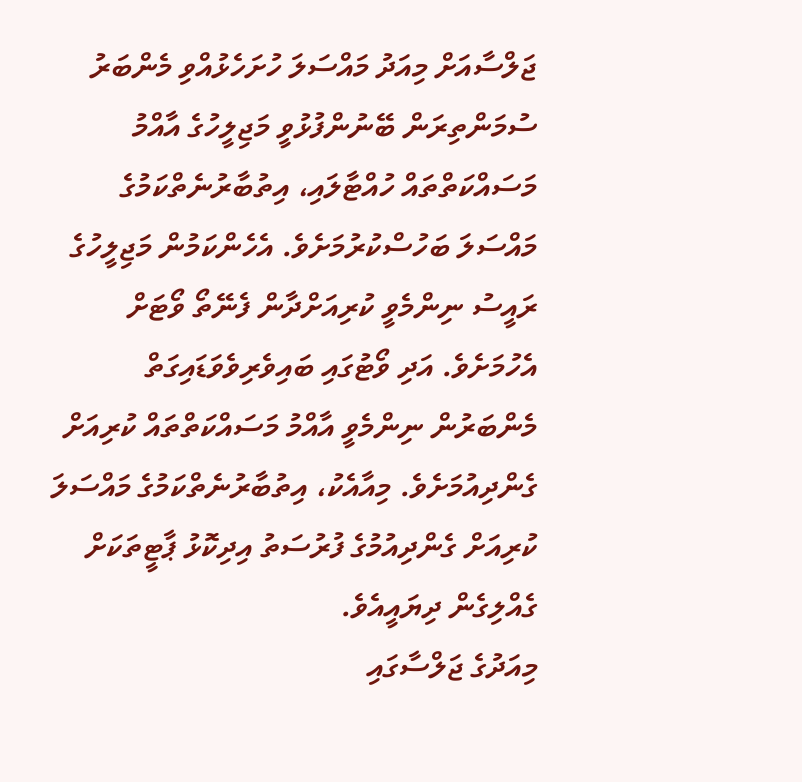ޖަލްސާއަށް މިއަދު މައްސަލަ ހުށަހެޅުއްވި މެންބަރު ސުމަންތިރަން ބޭނުންފުޅުވީ މަޖިލީހުގެ އާއްމު މަސައްކަތްތައް ހުއްޓާލައި، އިތުބާރުނެތްކަމުގެ މައްސަލަ ބަހުސްކުރުމަށެވެ. އެހެންކަމުން މަޖިލީހުގެ ރައީސު ނިންމެވީ ކުރިއަށްދާން ފެނޭތޯ ވޯޓަށް އެހުމަށެވެ. އަދި ވޯޓުގައި ބައިވެރިވެވަޑައިގަތް މެންބަރުން ނިންމެވީ އާއްމު މަސައްކަތްތައް ކުރިއަށް ގެންދިއުމަށެވެ. މިއާއެކު، އިތުބާރުނެތްކަމުގެ މައްސަލަ ކުރިއަށް ގެންދިއުމުގެ ފުރުސަތު އިދިކޮޅު ޕާޓީތަކަށް ގެއްލިގެން ދިޔައީއެވެ.
މިއަދުގެ ޖަލްސާގައި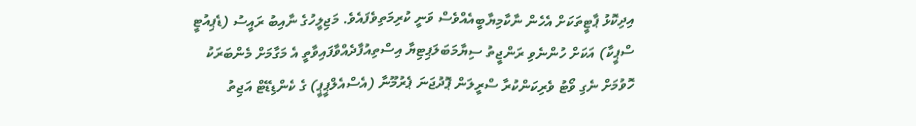އިދިކޮޅު ޕާޓީތަކަށް އެހެން ނާކާމިޔާބީއެއްވެސް ވަނީ ކުރިމަތިވެފައެވެ. މަޖިލީހުގެ ނާއިބު ރައީސު (ޑެޕިއުޓީ ސްޕީކާ) އަކަށް ހުންނެވި ރަންޖީތު ސިޔާމަބަލަޕިޓިޔާ އިސްތިއުފާދެއްވާފައިވާތީ އެ މަގާމަށް މެންބަރަކު ހޮވުމަށް ނެގި ވޯޓު ވެރިކަންކުރާ ސްރީލަން ޕޮދުޖަނަ ޕެރުމޫނާ (އެސްއެލްޕީޕީ) ގެ ކެންޑިޑޭޓް އަޖިތު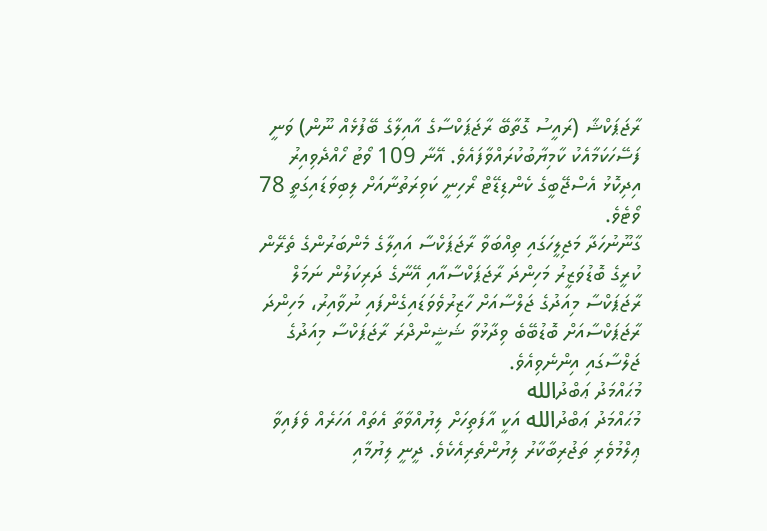ރާޖަޕަކްޝާ (ރައީސު ގޮތާބޭ ރާޖަޕަކްސާގެ އާއިލާގެ ބޭފުޅެއް ނޫން) ވަނީ ފަސޭހަކަމާއެކު ކާމިޔާބުކުރައްވާފައެވެ. އޭނާ 109 ވޯޓު ހޯއްދެވިއިރު އިދިކޮޅު އެސްޖޭބީގެ ކެންޑިޑޭޓް ރޯހިނީ ކަވިރަތުނާއަށް ލިބިވަޑައިގަތީ 78 ވޯޓެވެ.
ގާނޫނުހަދާ މަޖިލީހަގައި ތިއްބަވާ ރާޖަޕަކްސާ އައިލާގެ މެންބަރުންގެ ތެރޭން ކުރީގެ ބޮޑުވަޒީރު މަހިންދަ ރާޖަޕަކްސާއާއި އޭނާގެ ދަރިކަލުން ނަމަލް ރާޖަޕަކްސާ މިއަދުގެ ޖަލްސާއަށް ހާޒިރުވެވަޑައިގެންފައި ނުވާއިރު، މަހިންދަ ރާޖަޕަކްސާއަށް ބޮޑުބޭބެ ވިދާޅުވާ ޝަޝީންދްރަ ރާޖަޕަކްސާ މިއަދުގެ ޖަލްސާގައި އިންނެވިއެވެ.
މުޙައްމަދު ޢަބްދުالله
މުޙައްމަދު ޢަބްދުالله އަކީ އާފަތިހަށް ލިޔުއްވާތާ އެތައް އަހަރެއް ވެފައިވާ ޢިލްމުވެރި ތަޖުރިބާކާރު ލިޔުންތެރިއެކެވެ. ދީނީ ލިޔުމާއި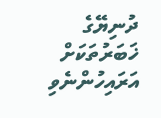ދުނިޔޭގެ ޚަބަރުތަކަށް އަރައިހުންނެވި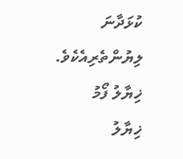ކުޅަދާނަ ލިޔުންތެރިއެކެވެ.
ޚިޔާލު ފޯމު
ޚިޔާލު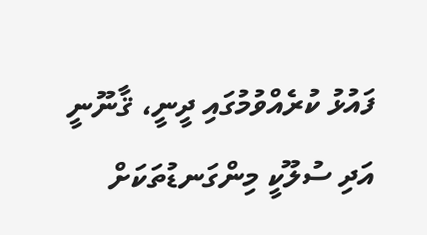ފައުޅު ކުރެއްވުމުގައި ދީނީ، ޤާނޫނީ އަދި ސުލޫކީ މިންގަނޑުތަކަށް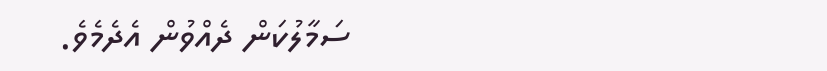ސަމާލުކަން ދެއްވުން އެދެމެވެ.